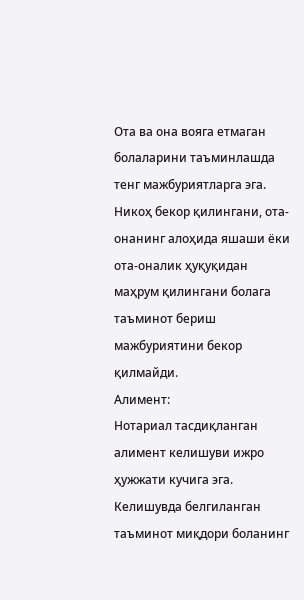Ота ва она вояга етмаган болаларини таъминлашда тенг мажбуриятларга эга. Никоҳ бекор қилингани, ота-онанинг алоҳида яшаши ёки ота-оналик ҳуқуқидан маҳрум қилингани болага таъминот бериш мажбуриятини бекор қилмайди.
Алимент:
Нотариал тасдиқланган алимент келишуви ижро ҳужжати кучига эга. Келишувда белгиланган таъминот миқдори боланинг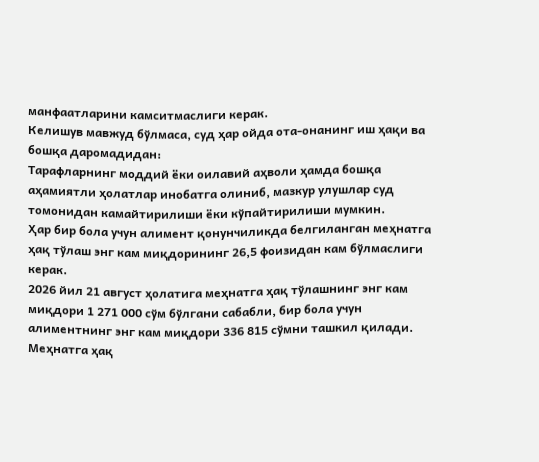манфаатларини камситмаслиги керак.
Келишув мавжуд бўлмаса, суд ҳар ойда ота-онанинг иш ҳақи ва бошқа даромадидан:
Тарафларнинг моддий ёки оилавий аҳволи ҳамда бошқа аҳамиятли ҳолатлар инобатга олиниб, мазкур улушлар суд томонидан камайтирилиши ёки кўпайтирилиши мумкин.
Ҳар бир бола учун алимент қонунчиликда белгиланган меҳнатга ҳақ тўлаш энг кам миқдорининг 26,5 фоизидан кам бўлмаслиги керак.
2026 йил 21 август ҳолатига меҳнатга ҳақ тўлашнинг энг кам миқдори 1 271 000 сўм бўлгани сабабли, бир бола учун алиментнинг энг кам миқдори 336 815 сўмни ташкил қилади.
Меҳнатга ҳақ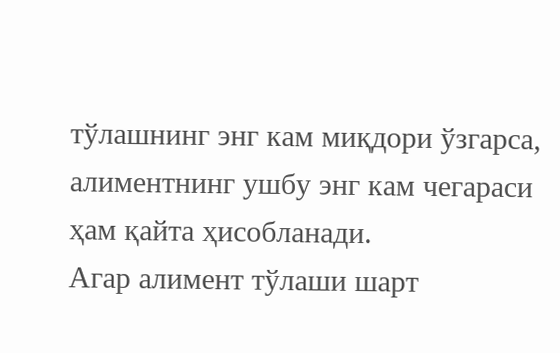тўлашнинг энг кам миқдори ўзгарса, алиментнинг ушбу энг кам чегараси ҳам қайта ҳисобланади.
Агар алимент тўлаши шарт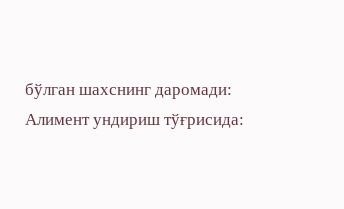бўлган шахснинг даромади:
Алимент ундириш тўғрисида: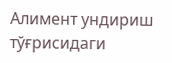Алимент ундириш тўғрисидаги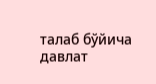талаб бўйича давлат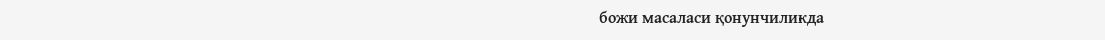божи масаласи қонунчиликда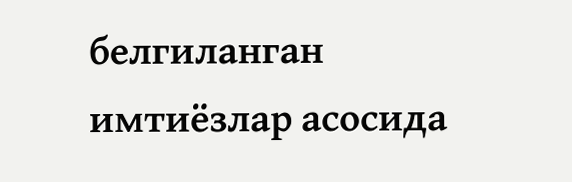белгиланган имтиёзлар асосида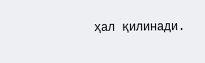ҳал қилинади.